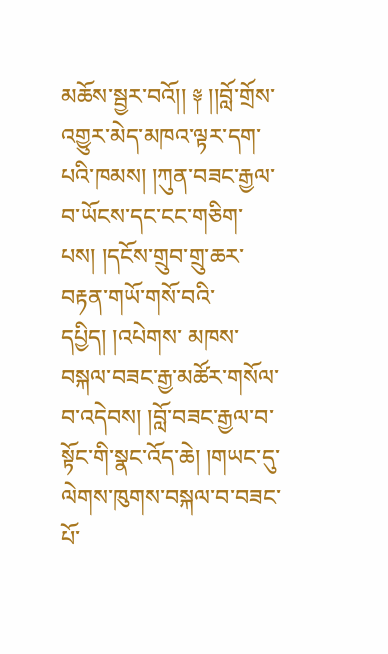མཆོས་སྦྱར་བའོ།། ༈ །།བློ་གྲོས་འགྱུར་མེད་མཁའ་ལྟར་དག་པའི་ཁམས། །ཀུན་བཟང་རྒྱལ་བ་ཡོངས་དང་ངང་གཅིག་པས། །དངོས་གྲུབ་གྲུ་ཆར་བརྟན་གཡོ་གསོ་བའི་དཔྱིད། །འཔེགས་ མཁས་བསྐལ་བཟང་རྒྱ་མཚོར་གསོལ་བ་འདེབས། །བློ་བཟང་རྒྱལ་བ་སྟོང་གི་སྣང་འོད་ཆེ། །གཡང་དུ་ལེགས་ཁུགས་བསྐལ་བ་བཟང་པོ་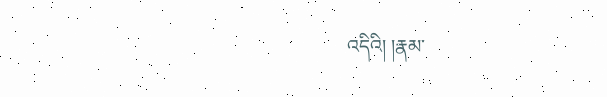འདིའི། །རྣམ་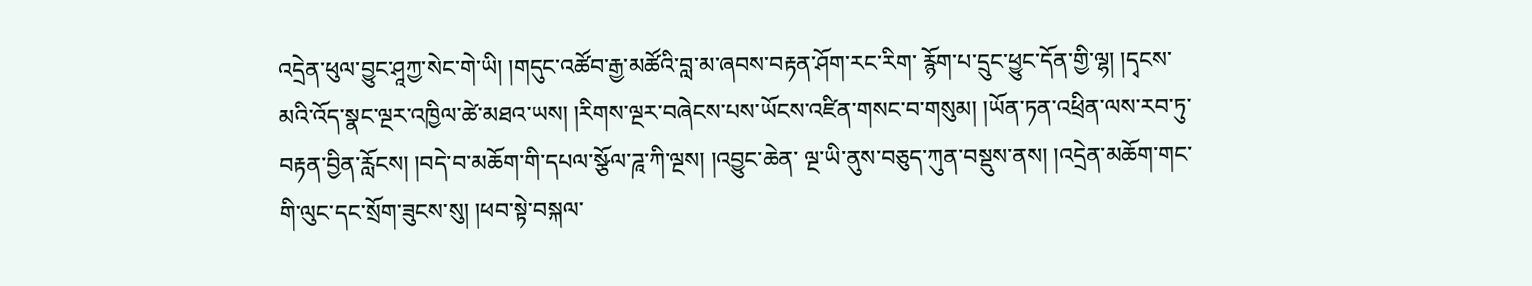འདྲེན་ཕུལ་བྱུང་ཤཱཀྱ་སེང་གེ་ཡི། །གདུང་འཚོབ་རྒྱ་མཚོའི་བླ་མ་ཞབས་བརྟན་ཤོག་རང་རིག་ རྙོག་པ་དྲུང་ཕྱུང་དོན་གྱི་ལྷ། །དྭངས་མའི་འོད་སྣང་ལྔར་འཁྱིལ་ཚེ་མཐའ་ཡས། །རིགས་ལྔར་བཞེངས་པས་ཡོངས་འཛིན་གསང་བ་གསུམ། །ཡོན་ཏན་འཕྲིན་ལས་རབ་ཏུ་བརྟན་བྱིན་རློངས། །བདེ་བ་མཆོག་གི་དཔལ་སྩོལ་ཌཱ་ཀི་ལྔས། །འབྱུང་ཆེན་ ལྔ་ཡི་ནུས་བཅུད་ཀུན་བསྡུས་ནས། །འདྲེན་མཆོག་གང་གི་ལུང་དང་སྲོག་ཟུངས་སུ། །ཕབ་སྟེ་བསྐལ་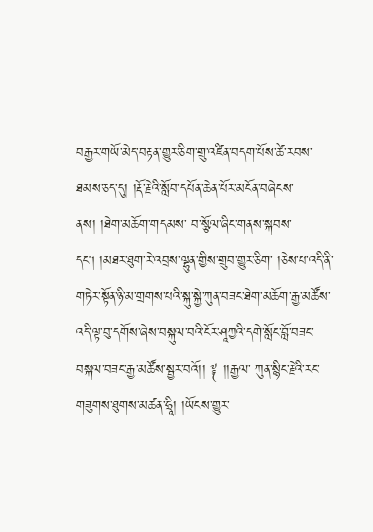བརྒྱར་གཡོ་མེད་བརྟན་གྱུར་ཅིག་གྲུ་འཛིན་བདག་པོས་ཚེ་རབས་ཐམས་ཅད་དུ། །རྡོ་རྗེའི་སློབ་དཔོན་ཆེན་པོར་མངོན་བཞེངས་ནས། །ཐེག་མཆོག་གདམས་ བ་སྩོལ་ཞིང་གནས་སྐབས་དང། །མཐར་ཐུག་རེ་འབྲས་ལྷུན་གྱིས་གྲུབ་གྱུར་ཅིག་ །ཅེས་པ་འདི་ནི་གཏེར་སྟོན་ཉི་མ་གྲགས་པའི་སྐུ་སྐྱེ་ཀུན་བཟང་ཐེག་མཆོག་རྒྱ་མཚོས་འདི་ལྟ་བུ་དགོས་ཞེས་བསྐུལ་བའི་ངོར་ཤཱཀྱའི་དགེ་སློང་བློ་བཟང་བསྐལ་བཟང་རྒྱ་མཚོས་སྦྱར་བའོ།། ༈ །།རྒྱལ་ ཀུན་སྙིང་རྗེའི་རང་གཟུགས་ཐུགས་མཚན་ཧྲཱི། །ཡོངས་གྱུར་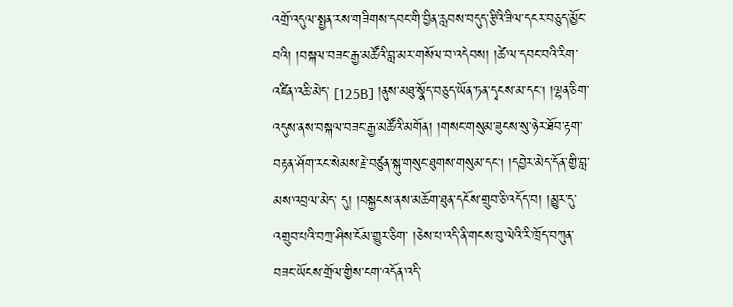འགྲོ་འདུལ་སྤྱན་རས་གཟིགས་དབང་གི་བྱིན་རླབས་བདུད་རྩིའི་ཟིལ་དངར་བཅུད་མྱོང་བའི། །བསྐལ་བཟང་རྒྱ་མཚོའི་བླ་མར་གསོལ་བ་འདེབས། །ཚེ་ལ་དབང་བའི་རིག་འཛིན་འཆི་མེད་ [125B] །ནུས་མཐུ་སྣོད་བཅུད་ཡོན་ཏན་དྭངས་མ་དང། །ལྷན་ཅིག་འདུས་ནས་བསྐལ་བཟང་རྒྱ་མཚོའི་མགོན། །གསང་གསུམ་ཟུངས་སུ་ཉེར་ཐོབ་རྟག་བརྟན་ཤོག་རང་སེམས་རྗེ་བཙུན་སྐུ་གསུང་ཐུགས་གསུམ་དང། །དབྱེར་མེད་དོན་གྱི་བླ་མས་འབྲལ་མེད་ དུ། །བསྐྱངས་ནས་མཆོག་ཐུན་དངོས་གྲུབ་ཅི་འདོད་བ། །མྱུར་དུ་འགྲུབ་པའི་བཀྲ་ཤིས་ངོམ་གྱུར་ཅིག་ །ཅེས་པ་འདི་ནི་གངས་བུ་ལེའི་རི་ཁྲོད་བཀུན་བཟང་ཡོངས་གྲོལ་གྱིས་ངག་འདོན་འདི་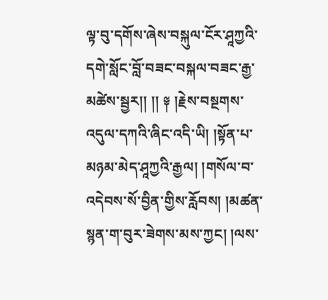ལྟ་བུ་དགོས་ཞེས་བསྐུལ་ངོར་ཤཱཀྱའི་དགེ་སློང་བློ་བཟང་བསྐལ་བཟང་རྒྱ་མཚེས་སྦྱར།། །། ༈ །རྗེས་བསྔགས་འདུལ་དཀའི་ཞིང་འདི་ཡི། །སྟོན་པ་མཉམ་མེད་ཤཱཀྱའི་རྒྱལ། །གསོལ་བ་འདེབས་སོ་བྱིན་གྱིས་རློབས། །མཚན་སྙན་ག་བུར་ཟེགས་མས་ཀྱང། །ལས་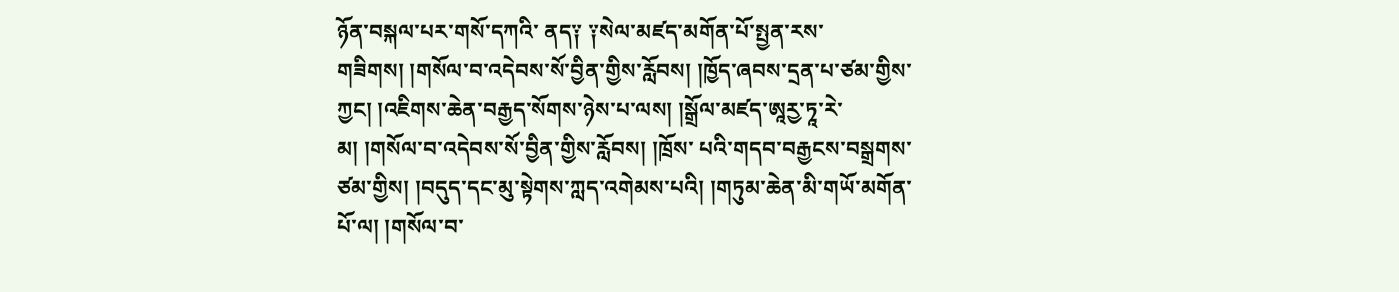ཉོན་བསྐལ་པར་གསོ་དཀའི་ ནད༑ ༑སེལ་མཛད་མགོན་པོ་སྤྱན་རས་གཟིགས། །གསོལ་བ་འདེབས་སོ་བྱིན་གྱིས་རློབས། །ཁྱོད་ཞབས་དྲན་པ་ཙམ་གྱིས་ཀྱང། །འཇིགས་ཆེན་བརྒྱད་སོགས་ཉེས་པ་ལས། །སྒྲོལ་མཛད་ཨཱརྱ་ཏཱ་རེ་མ། །གསོལ་བ་འདེབས་སོ་བྱིན་གྱིས་རློབས། །ཁྲོས་ པའི་གདབ་བརྒྱངས་བསྒྲགས་ཙམ་གྱིས། །བདུད་དང་མུ་སྟེགས་ཀླད་འགེམས་པའི། །གཏུམ་ཆེན་མི་གཡོ་མགོན་པོ་ལ། །གསོལ་བ་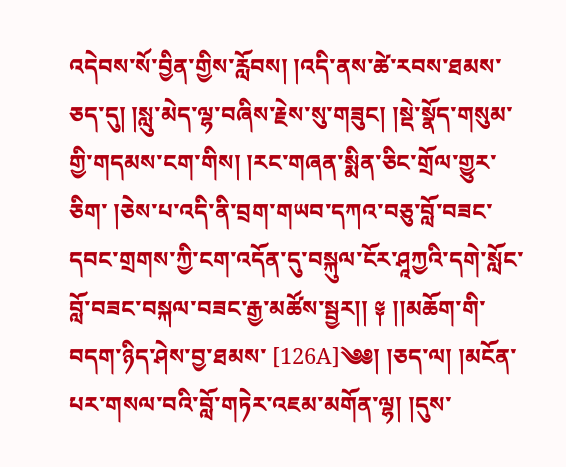འདེབས་སོ་བྱིན་གྱིས་རློབས། །འདི་ནས་ཚེ་རབས་ཐམས་ཅད་དུ། །སླུ་མེད་ལྷ་བཞིས་རྗེས་སུ་གཟུང། །སྡེ་སྣོད་གསུམ་ གྱི་གདམས་ངག་གིས། །རང་གཞན་སྨིན་ཅིང་གྲོལ་གྱུར་ཅིག་ །ཅེས་པ་འདི་ནི་བྲག་གཡབ་དཀའ་བཅུ་བློ་བཟང་དབང་གྲགས་ཀྱི་ངག་འདོན་དུ་བསྐུལ་ངོར་ཤཱཀྱའི་དགེ་སློང་བློ་བཟང་བསྐལ་བཟང་རྒྱ་མཚོས་སྦྱར།། ༈ །།མཆོག་གི་བདག་ཉིད་ཤེས་བྱ་ཐམས་ [126A]༄༅། །ཅད་ལ། །མངོན་པར་གསལ་བའི་བློ་གཏེར་འཇམ་མགོན་ལྷ། །དུས་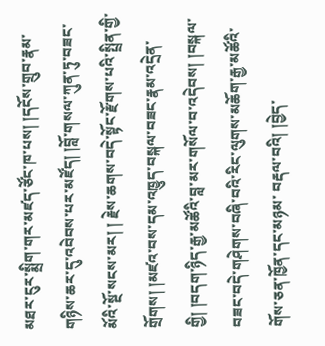མཐར་ངུར་སྨྲིག་གར་མཛད་ཙོང་ཁ་པས། །དངོས་གྲུབ་རྣམ་གཉིས་ཆར་དུ་འབེབས་པར་མཛོད། །བློ་གསལ་ཀུན་ཏུ་བཟང་མོའི་སྔོ་སངས་མར། ། རྗེས་ཆགས་བདེ་སྟོང་རྫོགས་པའི་སྤྲིན་གྱི་གྲོགས། །མཛའ་བས་དམ་འཁྱུད་བསྐལ་བཟང་རྣམ་འདྲེན་གྱི། །བདག་ཉིད་རྒྱ་མཚོའི་བླ་མར་གསོལ་བ་འདེབས། །བསྐལ་བཟང་བདེ་གཤེགས་བཞི་བའི་རིང་ལུགས་མཆོག་རྒྱ་མཚོའི་གོས་ཅན་ཁྱོན་དང་མཉམ་ བརྡལ་བའི། །བྱེད་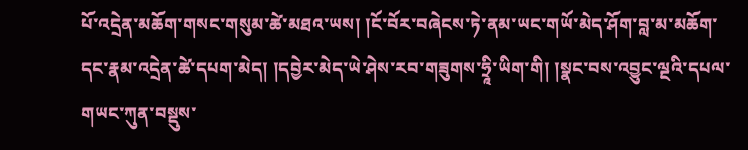པོ་འདྲེན་མཆོག་གསང་གསུམ་ཚེ་མཐའ་ཡས། །ངོ་བོར་བཞེངས་ཏེ་ནམ་ཡང་གཡོ་མེད་ཤོག་བླ་མ་མཆོག་དང་རྣམ་འདྲེན་ཚེ་དཔག་མེད། །དབྱེར་མེད་ཡེ་ཤེས་རབ་གཟུགས་ཧྲཱི་ཡིག་གི། །སྣང་བས་འབྱུང་ལྔའི་དཔལ་ གཡང་ཀུན་བསྡུས་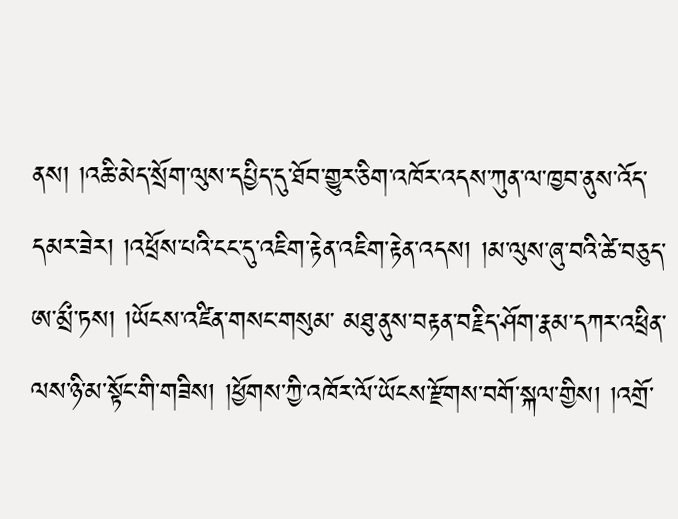ནས། །འཆི་མེད་སྲོག་ལུས་དཔྱིད་དུ་ཐོབ་གྱུར་ཅིག་འཁོར་འདས་ཀུན་ལ་ཁྱབ་ནུས་འོད་དམར་ཟེར། །འཕྲོས་པའི་ངང་དུ་འཇིག་རྟེན་འཇིག་རྟེན་འདས། །མ་ལུས་ཞུ་བའི་ཚེ་བཅུད་ཨ་མྲྀ་ཏས། །ཡོངས་འཛིན་གསང་གསུམ་ མཐུ་ནུས་བརྟན་བརྗིད་ཤོག་རྣམ་དཀར་འཕྲིན་ལས་ཉི་མ་སྟོང་གི་གཟིས། །ཕྱོགས་ཀྱི་འཁོར་ལོ་ཡོངས་རྫོགས་བགོ་སྐལ་གྱིས། །འགྲོ་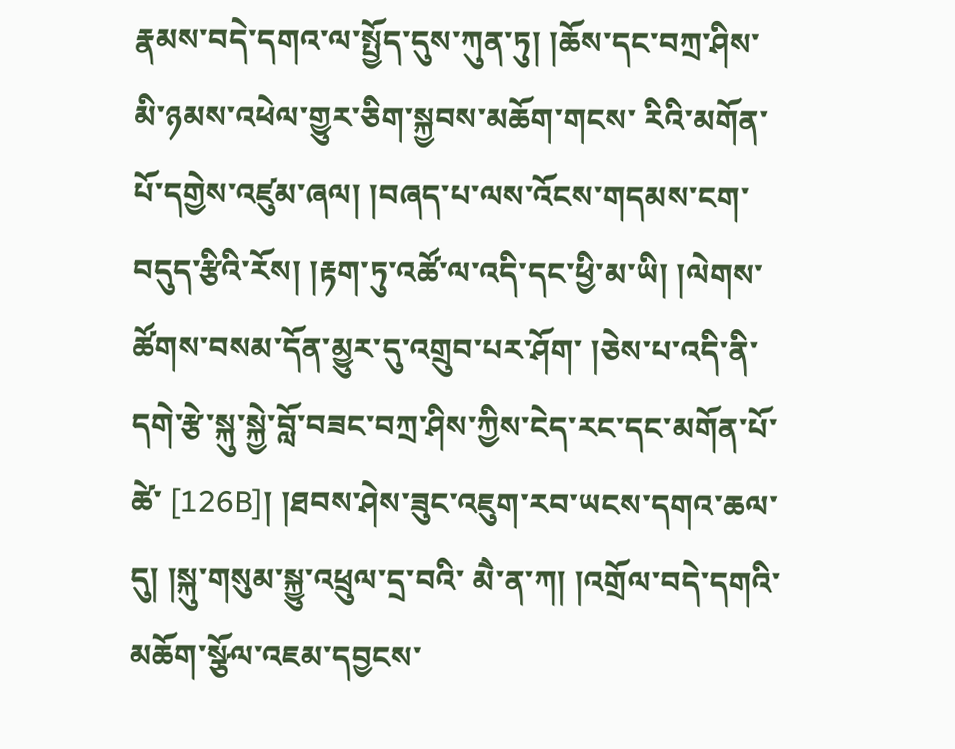རྣམས་བདེ་དགའ་ལ་སྤྱོད་དུས་ཀུན་ཏུ། །ཆོས་དང་བཀྲ་ཤིས་མི་ཉམས་འཕེལ་གྱུར་ཅིག་སྐྱབས་མཆོག་གངས་ རིའི་མགོན་པོ་དགྱེས་འཛུམ་ཞལ། །བཞད་པ་ལས་འོངས་གདམས་ངག་བདུད་རྩིའི་རོས། །རྟག་ཏུ་འཚོ་ལ་འདི་དང་ཕྱི་མ་ཡི། །ལེགས་ཚོགས་བསམ་དོན་མྱུར་དུ་འགྲུབ་པར་ཤོག་ །ཅེས་པ་འདི་ནི་དགེ་རྩེ་སྐུ་སྐྱེ་བློ་བཟང་བཀྲ་ཤིས་ཀྱིས་ངེད་རང་དང་མགོན་པོ་ཚེ་ [126B]། །ཐབས་ཤེས་ཟུང་འཇུག་རབ་ཡངས་དགའ་ཆལ་དུ། །སྐུ་གསུམ་སྐྱུ་འཕྲུལ་དྲ་བའི་ མཻ་ན་ཀ། །འགྲོལ་བདེ་དགའི་མཆོག་སྩོལ་འཇམ་དབྱངས་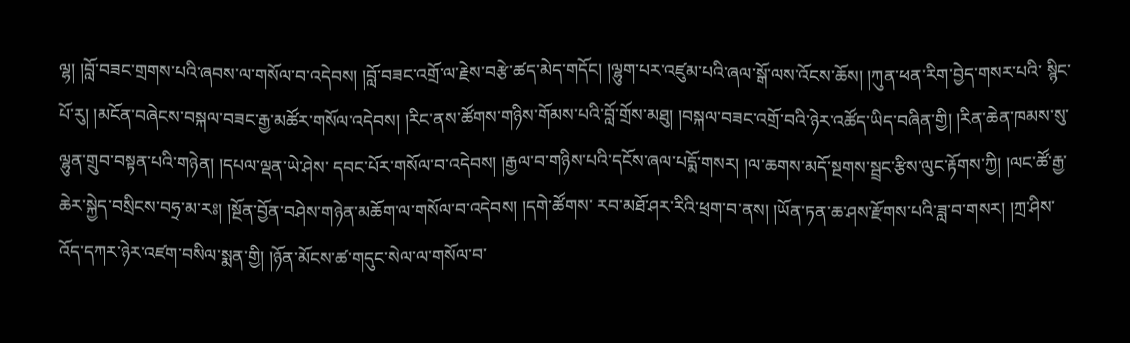ལྷ། །བློ་བཟང་གྲགས་པའི་ཞབས་ལ་གསོལ་བ་འདེབས། །བློ་བཟང་འགྲོ་ལ་རྗེས་བརྩེ་ཚད་མེད་གདོང། །ལྷུག་པར་འཛུམ་པའི་ཞལ་སྒོ་ལས་འོངས་ཆོས། །ཀུན་ཕན་རིག་བྱེད་གསར་པའི་ སྙིང་པོ་རུ། །མངོན་བཞེངས་བསྐལ་བཟང་རྒྱ་མཚོར་གསོལ་འདེབས། །རིང་ནས་ཚོགས་གཉིས་གོམས་པའི་བློ་གྲོས་མཐུ། །བསྐལ་བཟང་འགྲོ་བའི་ཉེར་འཚོད་ཡིད་བཞིན་གྱི། །རིན་ཆེན་ཁམས་སུ་ལྷུན་གྲུབ་བསྟན་པའི་གཉེན། །དཔལ་ལྡན་ཡེ་ཤེས་ དབང་པོར་གསོལ་བ་འདེབས། །རྒྱལ་བ་གཉིས་པའི་དངོས་ཞལ་པདྨོ་གསར། །ལ་ཆགས་མདོ་སྔགས་སྦྲང་རྩིས་ལུང་རྟོགས་ཀྱི། །ལང་ཚོ་རྒྱ་ཆེར་སྐྱེད་བསྲིངས་བཧྲ་མ་རཿ། །སྔོན་བྱོན་བཤེས་གཉེན་མཆོག་ལ་གསོལ་བ་འདེབས། །དགེ་ཚོགས་ རབ་མཐོ་ཤར་རིའི་ཕྲག་བ་ནས། །ཡོན་ཏན་ཆ་ཤས་རྫོགས་པའི་ཟླ་བ་གསར། །ཀྲ་ཤིས་འོད་དཀར་ཉེར་འཛག་བསིལ་སྨན་གྱི། །ཉོན་མོངས་ཚ་གདུང་སེལ་ལ་གསོལ་བ་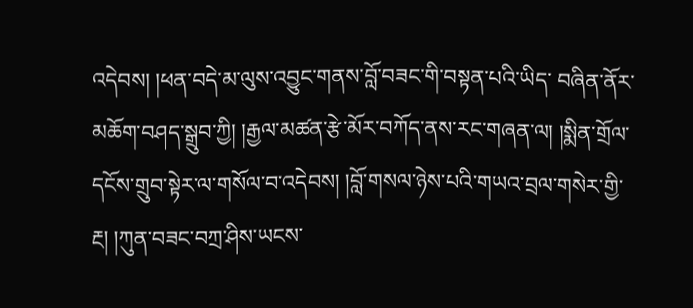འདེབས། །ཕན་བདེ་མ་ལུས་འབྱུང་གནས་བློ་བཟང་གི་བསྟན་པའི་ཡིད་ བཞིན་ནོར་མཆོག་བཤད་སྒྲུབ་ཀྱི། །རྒྱལ་མཚན་རྩེ་མོར་བཀོད་ནས་རང་གཞན་ལ། །སྨིན་གྲོལ་དངོས་གྲུབ་སྟེར་ལ་གསོལ་བ་འདེབས། །བློ་གསལ་ཉེས་པའི་གཡའ་བྲལ་གསེར་གྱི་རྔ། །ཀུན་བཟང་བཀྲ་ཤིས་ཡངས་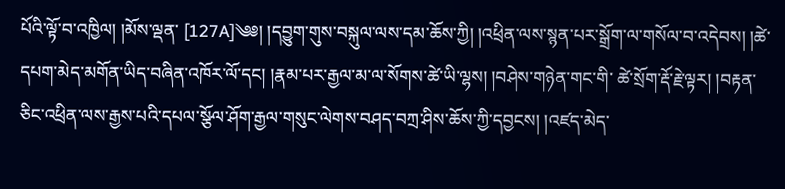པོའི་ལྟོ་བ་འཁྱིལ། །མོས་ལྡན་ [127A]༄༅། །དབྱུག་གུས་བསྐུལ་ལས་དམ་ཆོས་ཀྱི། །འཕྲིན་ལས་སྙན་པར་སྒྲོག་ལ་གསོལ་བ་འདེབས། །ཚེ་དཔག་མེད་མགོན་ཡིད་བཞིན་འཁོར་ལོ་དང། །རྣམ་པར་རྒྱལ་མ་ལ་སོགས་ཚེ་ཡི་ལྷས། །བཤེས་གཉེན་གང་གི་ ཚེ་སྲོག་རྡོ་རྗེ་ལྟར། །བརྟན་ཅིང་འཕྲིན་ལས་རྒྱས་པའི་དཔལ་སྩོལ་ཤོག་རྒྱལ་གསུང་ལེགས་བཤད་བཀྲ་ཤིས་ཆོས་ཀྱི་དབྱངས། །འཛད་མེད་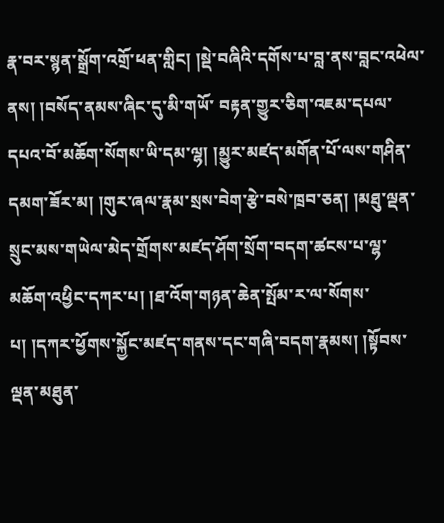རྣ་བར་སྙན་སྒྲོག་འགྲོ་ཕན་གླིང། །སྡེ་བཞིའི་དགོས་པ་བླ་ནས་བླང་འཕེལ་ནས། །བསོད་ནམས་ཞིང་དུ་མི་གཡོ་ བརྟན་གྱུར་ཅིག་འཇམ་དཔལ་དཔའ་བོ་མཆོག་སོགས་ཡི་དམ་ལྷ། །མྱུར་མཛད་མགོན་པོ་ལས་གཤིན་དམག་ཟོར་མ། །གུར་ཞལ་རྣམ་སྲས་བེག་རྩེ་བསེ་ཁྲབ་ཅན། །མཐུ་ལྡན་སྲུང་མས་གཡེལ་མེད་གྲོགས་མཛད་ཤོག་སྲོག་བདག་ཚངས་པ་ལྷ་ མཆོག་འཕྱིང་དཀར་པ། །ཐ་འོག་གཉན་ཆེན་སྤོམ་ར་ལ་སོགས་པ། །དཀར་ཕྱོགས་སྐྱོང་མཛད་གནས་དང་གཞི་བདག་རྣམས། །སྟོབས་ལྡན་མཐུན་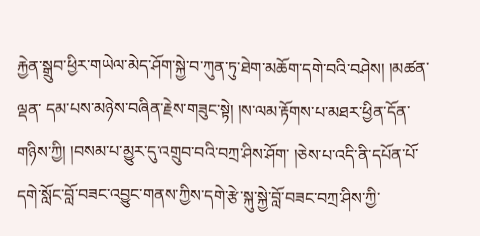རྐྱེན་སྒྲུབ་ཕྱིར་གཡེལ་མེད་ཤོག་སྐྱེ་བ་ཀུན་ཏུ་ཐེག་མཆོག་དགེ་བའི་བཤེས། །མཚན་ལྡན་ དམ་པས་མཉེས་བཞིན་རྗེས་གཟུང་སྟེ། །ས་ལམ་རྟོགས་པ་མཐར་ཕྱིན་དོན་གཉིས་ཀྱི། །བསམ་པ་མྱུར་དུ་འགྲུབ་བའི་བཀྲ་ཤིས་ཤོག་ །ཅེས་པ་འདི་ནི་དཔོན་པོ་དགེ་སློང་བློ་བཟང་འབྱུང་གནས་ཀྱིས་དགེ་རྩེ་སྐུ་སྐྱེ་བློ་བཟང་བཀྲ་ཤིས་ཀྱི་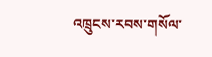འཁྲུངས་རབས་གསོལ་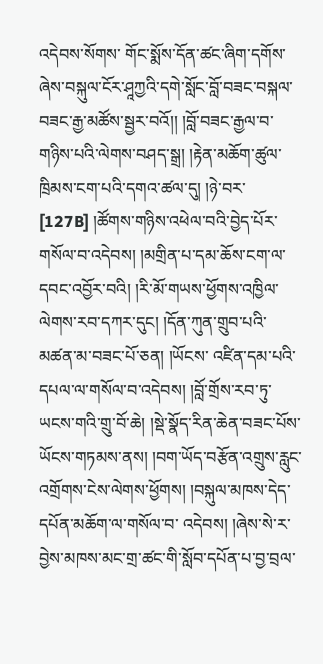འདེབས་སོགས་ གོང་སྨོས་དོན་ཚང་ཞིག་དགོས་ཞེས་བསྐུལ་ངོར་ཤཱཀྱའི་དགེ་སློང་བློ་བཟང་བསྐལ་བཟང་རྒྱ་མཚོས་སྦྱར་བའོ།། །བློ་བཟང་རྒྱལ་བ་གཉིས་པའི་ལེགས་བཤད་སྒྲ། །རྟེན་མཆོག་ཚུལ་ཁྲིམས་ངག་པའི་དགའ་ཚལ་དུ། །ཉེ་བར་ [127B] །ཚོགས་གཉིས་འཕེལ་བའི་བྱེད་པོར་གསོལ་བ་འདེབས། །མགྲིན་པ་དམ་ཆོས་ངག་ལ་དབང་འབྱོར་བའི། །རི་མོ་གཡས་ཕྱོགས་འཁྱིལ་ལེགས་རབ་དཀར་དུང། །དོན་ཀུན་གྲུབ་པའི་མཚན་མ་བཟང་པོ་ཅན། །ཡོངས་ འཛིན་དམ་པའི་དཔལ་ལ་གསོལ་བ་འདེབས། །བློ་གྲོས་རབ་ཏུ་ཡངས་གའི་གྲུ་བོ་ཆེ། །སྡེ་སྣོད་རིན་ཆེན་བཟང་པོས་ཡོངས་གཏམས་ནས། །བག་ཡོད་བརྩོན་འགྲུས་རླུང་འགྲོགས་ངེས་ལེགས་ཕྱོགས། །བསྐུལ་མཁས་དེད་དཔོན་མཆོག་ལ་གསོལ་བ་ འདེབས། །ཞེས་སེ་ར་བྱེས་མཁས་མང་གྲ་ཚང་གི་སློབ་དཔོན་པ་བྱ་བྲལ་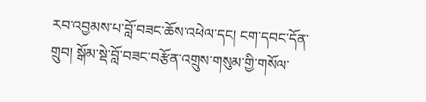རབ་འབྱམས་པ་བློ་བཟང་ཆོས་འཕེལ་དང། ངག་དབང་དོན་གྲུབ། སྒོམ་སྡེ་བློ་བཟང་བརྩོན་འགྲུས་གསུམ་གྱི་གསོལ་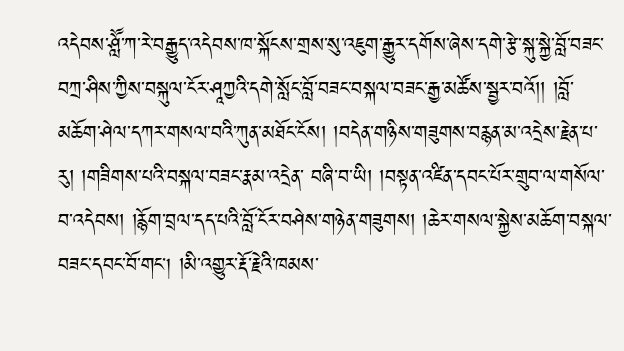འདེབས་ཤླཽ་ཀ་རེ་བརྒྱུད་འདེབས་ཁ་སྐོངས་གྲས་སུ་འཇུག་རྒྱུར་དགོས་ཞེས་དགེ་རྩེ་སྐུ་སྐྱེ་བློ་བཟང་ བཀྲ་ཤིས་ཀྱིས་བསྐུལ་ངོར་ཤཱཀྱའི་དགེ་སློང་བློ་བཟང་བསྐལ་བཟང་རྒྱ་མཚོས་སྦྱར་བའོ།། །བློ་མཆོག་ཤེལ་དཀར་གསལ་བའི་ཀུན་མཐོང་ངོས། །བདེན་གཉིས་གཟུགས་བརྙན་མ་འདྲེས་རྗེན་པ་རུ། །གཟིགས་པའི་བསྐལ་བཟང་རྣམ་འདྲེན་ བཞི་བ་ཡི། །བསྟན་འཛིན་དབང་པོར་གྲུབ་ལ་གསོལ་བ་འདེབས། །རྙོག་བྲལ་དད་པའི་བློ་ངོར་བཤེས་གཉེན་གཟུགས། །ཆེར་གསལ་སྐྱེས་མཆོག་བསྐལ་བཟང་དབང་བོ་གང། །མི་འགྱུར་རྡོ་རྗེའི་ཁམས་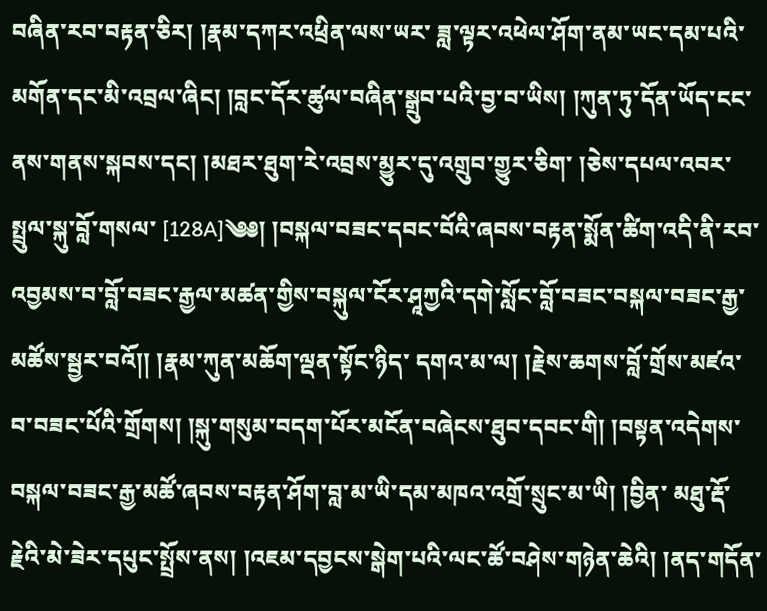བཞིན་རབ་བརྟན་ཅིར། །རྣམ་དཀར་འཕྲིན་ལས་ཡར་ ཟླ་ལྟར་འཕེལ་ཤོག་ནམ་ཡང་དམ་པའི་མགོན་དང་མི་འབྲལ་ཞིང། །བླང་དོར་ཚུལ་བཞིན་སྒྲུབ་པའི་བྱ་བ་ཡིས། །ཀུན་ཏུ་དོན་ཡོད་ངང་ནས་གནས་སྐབས་དང། །མཐར་ཐུག་རེ་འབྲས་མྱུར་དུ་འགྲུབ་གྱུར་ཅིག་ །ཅེས་དཔལ་འབར་སྤྲུལ་སྐུ་བློ་གསལ་ [128A]༄༅། །བསྐལ་བཟང་དབང་བོའི་ཞབས་བརྟན་སྨོན་ཚིག་འདི་ནི་རབ་འབྱམས་བ་བློ་བཟང་རྒྱལ་མཚན་གྱིས་བསྐུལ་ངོར་ཤཱཀྱའི་དགེ་སློང་བློ་བཟང་བསྐལ་བཟང་རྒྱ་མཚོས་སྦྱར་བའོ།། །རྣམ་ཀུན་མཆོག་ལྡན་སྟོང་ཉིད་ དགའ་མ་ལ། །རྗེས་ཆགས་བློ་གྲོས་མཛའ་བ་བཟང་པོའི་གྲོགས། །སྐུ་གསུམ་བདག་པོར་མངོན་བཞེངས་ཐུབ་དབང་གི། །བསྟན་འདེགས་བསྐལ་བཟང་རྒྱ་མཚོ་ཞབས་བརྟན་ཤོག་བླ་མ་ཡི་དམ་མཁའ་འགྲོ་སྲུང་མ་ཡི། །བྱིན་ མཐུ་རྡོ་རྗེའི་མེ་ཟེར་དཔུང་སྤྲོས་ནས། །འཇམ་དབྱངས་སྒེག་པའི་ལང་ཚོ་བཤེས་གཉེན་ཆེའི། །ནད་གདོན་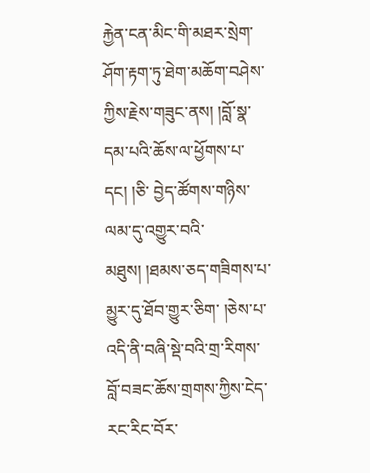རྐྱེན་ངན་མིང་གི་མཐར་སྲེག་ཤོག་རྟག་ཏུ་ཐེག་མཆོག་བཤེས་ཀྱིས་རྗེས་གཟུང་ནས། །བློ་སྣ་དམ་པའི་ཆོས་ལ་ཕྱོགས་པ་དང། །ཅི་ བྱེད་ཚོགས་གཉིས་ལམ་དུ་འགྱུར་བའི་མཐུས། །ཐམས་ཅད་གཟིགས་པ་མྱུར་དུ་ཐོབ་གྱུར་ཅིག་ །ཅེས་པ་འདི་ནི་བཞི་སྡེ་བའི་གྲ་རིགས་བློ་བཟང་ཆོས་གྲགས་ཀྱིས་ངེད་རང་རིང་བོར་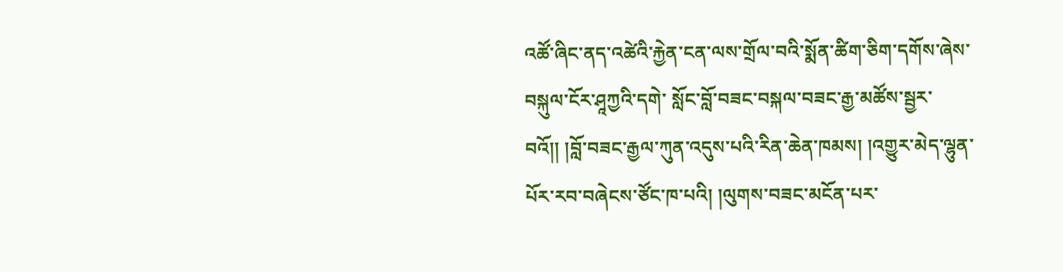འཚོ་ཞིང་ནད་འཚེའི་རྐྱེན་ངན་ལས་གྲོལ་བའི་སྨོན་ཚིག་ཅིག་དགོས་ཞེས་བསྐུལ་ངོར་ཤཱཀྱའི་དགེ་ སློང་བློ་བཟང་བསྐལ་བཟང་རྒྱ་མཚོས་སྦྱར་བའོ།། །བློ་བཟང་རྒྱལ་ཀུན་འདུས་པའི་རིན་ཆེན་ཁམས། །འགྱུར་མེད་ལྷུན་པོར་རབ་བཞེངས་ཙོང་ཁ་པའི། །ལུགས་བཟང་མངོན་པར་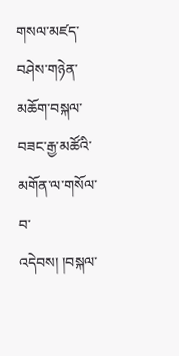གསལ་མཛད་བཤེས་གཉེན་མཆོག་བསྐལ་ བཟང་རྒྱ་མཚོའི་མགོན་ལ་གསོལ་བ་འདེབས། །བསྐལ་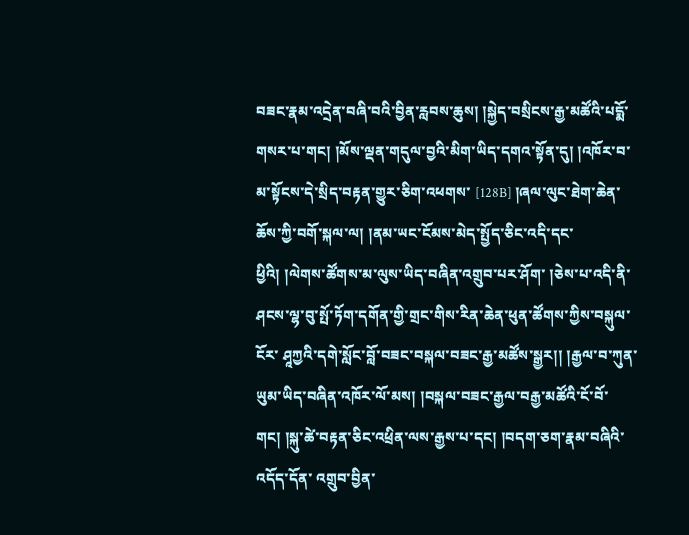བཟང་རྣམ་འདྲེན་བཞི་བའི་བྱིན་རླབས་ཆུས། །སྐྱེད་བསྲིངས་རྒྱ་མཚོའི་པདྨོ་གསར་པ་གང། །མོས་ལྡན་གདུལ་བྱའི་མིག་ཡིད་དགའ་སྟོན་དུ། །འཁོར་བ་མ་སྟོངས་དེ་སྲིད་བརྟན་གྱུར་ཅིག་འཕགས་ [128B] །ཞལ་ལུང་ཐེག་ཆེན་ཆོས་ཀྱི་བགོ་སྐལ་ལ། །ནམ་ཡང་ངོམས་མེད་སྤྱོད་ཅིང་འདི་དང་ཕྱིའི། །ལེགས་ཚོགས་མ་ལུས་ཡིད་བཞིན་འགྲུབ་པར་ཤོག་ །ཅེས་པ་འདི་ནི་ཤངས་ལྷ་བུ་སྤོ་ཏོག་དགོན་གྱི་གྲང་གིས་རིན་ཆེན་ཕུན་ཚོགས་ཀྱིས་བསྐུལ་ངོར་ ཤཱཀྱའི་དགེ་སློང་བློ་བཟང་བསྐལ་བཟང་རྒྱ་མཚོས་སྒྱར།། །རྒྱལ་བ་ཀུན་ཡུམ་ཡིད་བཞིན་འཁོར་ལོ་མས། །བསྐལ་བཟང་རྒྱལ་བརྒྱ་མཚོའི་ངོ་བོ་གང། །སྐུ་ཚེ་བརྟན་ཅིང་འཕྲིན་ལས་རྒྱས་པ་དང། །བདག་ཅག་རྣམ་བཞིའི་འདོད་དོན་ འགྲུབ་བྱིན་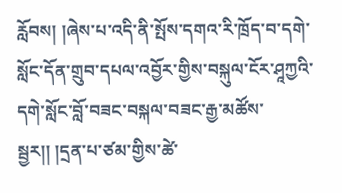རློབས། །ཞེས་པ་འདི་ནི་སྤོས་དགའ་རི་ཁྲོད་བ་དགེ་སློང་དོན་གྲུབ་དཔལ་འབྱོར་གྱིས་བསྐུལ་ངོར་ཤཱཀྱའི་དགེ་སློང་བློ་བཟང་བསྐལ་བཟང་རྒྱ་མཚོས་སྦྱར།། །དྲན་པ་ཙམ་གྱིས་ཚེ་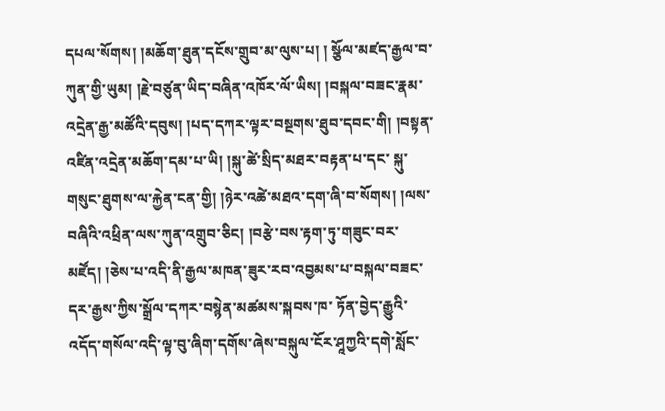དཔལ་སོགས། །མཆོག་ཐུན་དངོས་གྲུབ་མ་ལུས་པ། ། སྩོལ་མཛད་རྒྱལ་བ་ཀུན་གྱི་ཡུམ། །རྗེ་བཙུན་ཡིད་བཞིན་འཁོར་ལོ་ཡིས། །བསྐལ་བཟང་རྣམ་འདྲེན་རྒྱ་མཚོའི་དབུས། །པད་དཀར་ལྟར་བསྔགས་ཐུབ་དབང་གི། །བསྟན་འཛིན་འདྲེན་མཆོག་དམ་པ་ཡི། །སྐུ་ཚེ་སྲིད་མཐར་བརྟན་པ་དང་ སྐུ་གསུང་ཐུགས་ལ་རྐྱེན་ངན་གྱི། །ཉེར་འཚེ་མཐའ་དག་ཞི་བ་སོགས། །ལས་བཞིའི་འཕྲིན་ལས་ཀུན་འགྲུབ་ཅིང། །བརྩེ་བས་རྟག་ཏུ་གཟུང་བར་མཛོད། །ཅེས་པ་འདི་ནི་རྒྱལ་མཁན་ཟུར་རབ་འབྱམས་པ་བསྐལ་བཟང་དར་རྒྱས་ཀྱིས་སྒྲོལ་དཀར་བསྙེན་མཚམས་སྐབས་ཁ་ ཏོན་བྱེད་རྒྱུའི་འདོད་གསོལ་འདི་ལྟ་བུ་ཞིག་དགོས་ཞེས་བསྐུལ་ངོར་ཤཱཀྱའི་དགེ་སློང་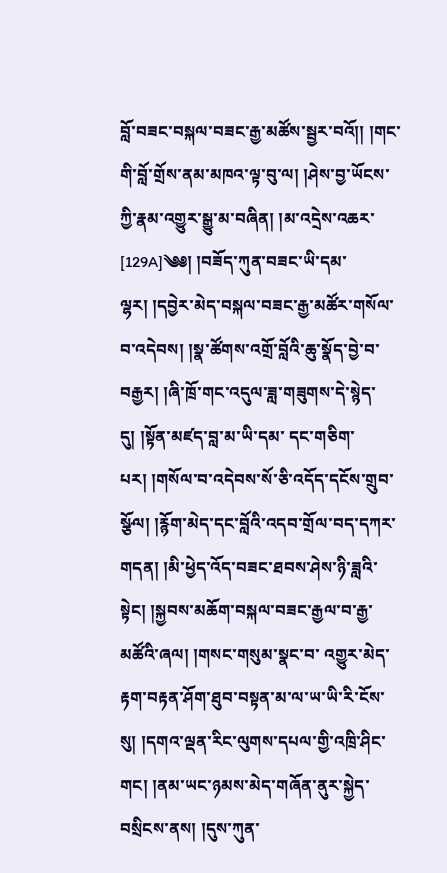བློ་བཟང་བསྐལ་བཟང་རྒྱ་མཚོས་སྦྱར་བའོ།། །གང་གི་བློ་གྲོས་ནམ་མཁའ་ལྟ་བུ་ལ། །ཤེས་བྱ་ཡོངས་ཀྱི་རྣམ་འགྱུར་སྒྱུ་མ་བཞིན། །མ་འདྲེས་འཆར་ [129A]༄༅། །བཟོད་ཀུན་བཟང་ཡི་དམ་ལྷར། །དབྱེར་མེད་བསྐལ་བཟང་རྒྱ་མཚོར་གསོལ་བ་འདེབས། །སྣ་ཚོགས་འགྲོ་བློའི་ཆུ་སྣོད་བྱེ་བ་བརྒྱར། །ཞི་ཁྲོ་གང་འདུལ་ཟླ་གཟུགས་དེ་སྙེད་དུ། །སྟོན་མཛད་བླ་མ་ཡི་དམ་ དང་གཅིག་པར། །གསོལ་བ་འདེབས་སོ་ཅི་འདོད་དངོས་གྲུབ་སྩོལ། །རྙོག་མེད་དང་བློའི་འདབ་གྲོལ་བད་དཀར་གདན། །མི་ཕྱེད་འོད་བཟང་ཐབས་ཤེས་ཉི་ཟླའི་སྟེང། །སྐྱབས་མཆོག་བསྐལ་བཟང་རྒྱལ་བ་རྒྱ་མཚོའི་ཞལ། །གསང་གསུམ་སྣང་བ་ འགྱུར་མེད་རྟག་བརྟན་ཤོག་ཐུབ་བསྟན་མ་ལ་ཡ་ཡི་རི་ངོས་སུ། །དགའ་ལྡན་རིང་ལུགས་དཔལ་གྱི་འཁྲི་ཤིང་གང། །ནམ་ཡང་ཉམས་མེད་གཞོན་ནུར་སྐྱེད་བསྲིངས་ནས། །དུས་ཀུན་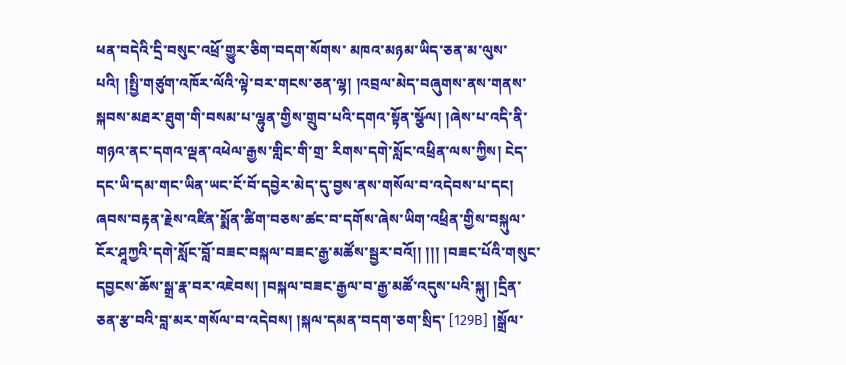ཕན་བདེའི་དྲི་བསུང་འཕྲོ་གྱུར་ཅིག་བདག་སོགས་ མཁའ་མཉམ་ཡིད་ཅན་མ་ལུས་པའི། །སྤྱི་གཙུག་འཁོར་ལོའི་ལྟེ་བར་གངས་ཅན་ལྷ། །འབྲལ་མེད་བཞུགས་ནས་གནས་སྐབས་མཐར་ཐུག་གི་བསམ་པ་ལྷུན་གྱིས་གྲུབ་པའི་དགའ་སྟོན་སྩོལ། །ཞེས་པ་འདི་ནི་གཉའ་ནང་དགའ་ལྡན་འཕེལ་རྒྱས་གླིང་གི་གྲ་ རིགས་དགེ་སློང་འཕྲིན་ལས་ཀྱིས། ངེད་དང་ཡི་དམ་གང་ཡིན་ཡང་ངོ་བོ་དབྱེར་མེད་དུ་བྱས་ནས་གསོལ་བ་འདེབས་པ་དང། ཞབས་བརྟན་རྗེས་འཛིན་སྨོན་ཚིག་བཅས་ཚང་བ་དགོས་ཞེས་ཡིག་འཕྲིན་གྱིས་བསྐུལ་ངོར་ཤཱཀྱའི་དགེ་སློང་བློ་བཟང་བསྐལ་བཟང་རྒྱ་མཚོས་སྦྱར་བའོ།། །།། །བཟང་པོའི་གསུང་དབྱངས་ཆོས་སྒྲ་རྣ་བར་འཇེབས། །བསྐལ་བཟང་རྒྱལ་བ་རྒྱ་མཚོ་འདུས་པའི་སྐུ། །དྲིན་ཅན་རྩ་བའི་བླ་མར་གསོལ་བ་འདེབས། །སྐལ་དམན་བདག་ཅག་སྲིད་ [129B] །སྒྲོལ་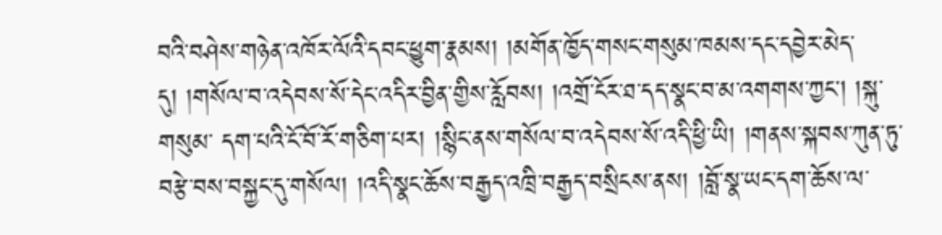བའི་བཤེས་གཉེན་འཁོར་ལོའི་དབང་ཕྱུག་རྣམས། །མགོན་ཁྱོད་གསང་གསུམ་ཁམས་དང་དབྱེར་མེད་དུ། །གསོལ་བ་འདེབས་སོ་དེང་འདིར་བྱིན་གྱིས་རློབས། །འགྲོ་ངོར་ཐ་དད་སྣང་བ་མ་འགགས་ཀྱང། །སྐུ་གསུམ་ དག་པའི་ངོ་བོ་རོ་གཅིག་པར། །སྙིང་ནས་གསོལ་བ་འདེབས་སོ་འདི་ཕྱི་ཡི། །གནས་སྐབས་ཀུན་ཏུ་བརྩེ་བས་བསྐྱང་དུ་གསོལ། །འདི་སྣང་ཆོས་བརྒྱད་འཁྲི་བརྒྱད་བསྲིངས་ནས། །བློ་སྣ་ཡང་དག་ཆོས་ལ་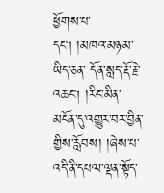ཕྱོགས་པ་དང། །མཁའ་མཉམ་ཡིད་ཅན་ དོན་སླད་རྡོ་རྗེ་འཆང། །རིང་མིན་མངོན་དུ་འགྱུར་བར་བྱིན་གྱིས་རློབས། །ཞེས་པ་འདི་ནི་དཔལ་ལྡན་སྟོད་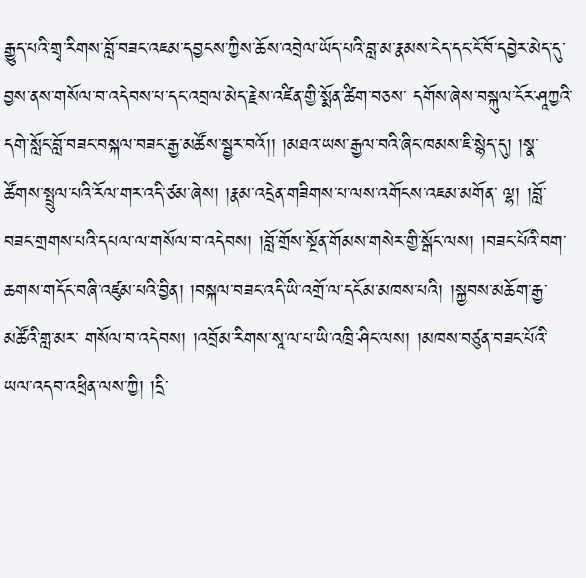རྒྱུད་པའི་གྲྭ་རིགས་བློ་བཟང་འཇམ་དབྱངས་ཀྱིས་ཆོས་འབྲེལ་ཡོད་པའི་བླ་མ་རྣམས་ངེད་དང་ངོ་བོ་དབྱེར་མེད་དུ་བྱས་ནས་གསོལ་བ་འདེབས་པ་དང་འབྲལ་མེད་རྗེས་འཛིན་གྱི་སྨོན་ཚིག་བཅས་ དགོས་ཞེས་བསྐུལ་ངོར་ཤཱཀྱའི་དགེ་སློང་བློ་བཟང་བསྐལ་བཟང་རྒྱ་མཚོས་སྦྱར་བའོ།། །མཐའ་ཡས་རྒྱལ་བའི་ཞིང་ཁམས་ཇི་སྙེད་དུ། །སྣ་ཚོགས་སྤྲུལ་པའི་རོལ་གར་འདི་ཙམ་ཞེས། །རྣམ་འདྲེན་གཟིགས་པ་ལས་འགོངས་འཇམ་མགོན་ ལྷ། །བློ་བཟང་གྲགས་པའི་དཔལ་ལ་གསོལ་བ་འདེབས། །བློ་གྲོས་སྔོན་གོམས་གསེར་གྱི་སྒོང་ལས། །བཟང་པོའི་བག་ཆགས་གདོང་བཞི་འཛུམ་པའི་བྱིན། །བསྐལ་བཟང་འདི་ཡི་འགྲོ་ལ་དངོམ་མཁས་པའི། །སྐྱབས་མཆོག་རྒྱ་མཚོའི་གླ་མར་ གསོལ་བ་འདེབས། །འབྲོམ་རིགས་སཱ་ལ་པ་ཡི་འཁྲི་ཤིང་ལས། །མཁས་བཙུན་བཟང་པོའི་ཡལ་འདབ་འཕྲིན་ལས་ཀྱི། །དྲི་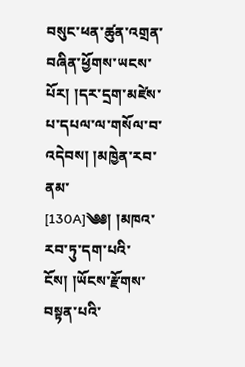བསུང་ཕན་ཚུན་འགྲན་བཞིན་ཕྱོགས་ཡངས་པོར། །དར་དྲག་མཛེས་པ་དཔལ་ལ་གསོལ་བ་འདེབས། །མཁྱེན་རབ་ནམ་ [130A]༄༅། །མཁའ་རབ་ཏུ་དག་པའི་ངོས། །ཡོངས་རྫོགས་བསྟན་པའི་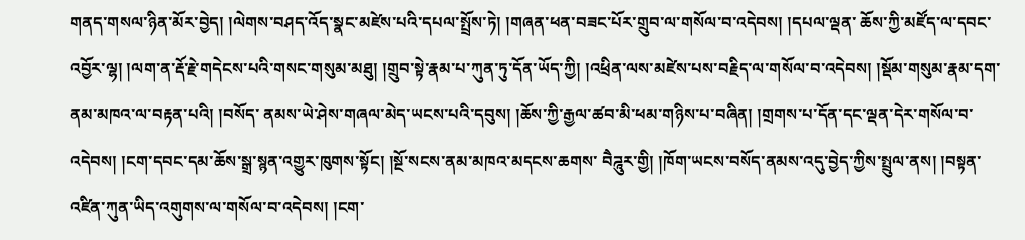གནད་གསལ་ཉིན་མོར་བྱེད། །ལེགས་བཤད་འོད་སྣང་མཛེས་པའི་དཔལ་སྤྲོས་ཏེ། །གཞན་ཕན་བཟང་པོར་གྲུབ་ལ་གསོལ་བ་འདེབས། །དཔལ་ལྡན་ ཆོས་ཀྱི་མཛོད་ལ་དབང་འབྱོར་ལྷ། །ལག་ན་རྡོ་རྗེ་གདེངས་པའི་གསང་གསུམ་མཐུ། །གྲུབ་སྟེ་རྣམ་པ་ཀུན་ཏུ་དོན་ཡོད་ཀྱི། །འཕྲིན་ལས་མཛེས་པས་བརྗིད་ལ་གསོལ་བ་འདེབས། །སྡོམ་གསུམ་རྣམ་དག་ནམ་མཁའ་ལ་བརྟན་པའི། །བསོད་ ནམས་ཡེ་ཤེས་གཞལ་མེད་ཡངས་པའི་དབུས། །ཆོས་ཀྱི་རྒྱལ་ཚབ་མི་ཕམ་གཉིས་པ་བཞིན། །གྲགས་པ་དོན་དང་ལྡན་དེར་གསོལ་བ་འདེབས། །ངག་དབང་དམ་ཆོས་སྒྲ་སྙན་འགྱུར་ཁུགས་སྟོང། །སྔོ་སངས་ནམ་མཁའ་མདངས་ཆགས་ བཻཌཱུར་གྱི། །ཁོག་ཡངས་བསོད་ནམས་འདུ་བྱེད་ཀྱིས་སྤྲུལ་ནས། །བསྟན་འཛིན་ཀུན་ཡིད་འགུགས་ལ་གསོལ་བ་འདེབས། །ངག་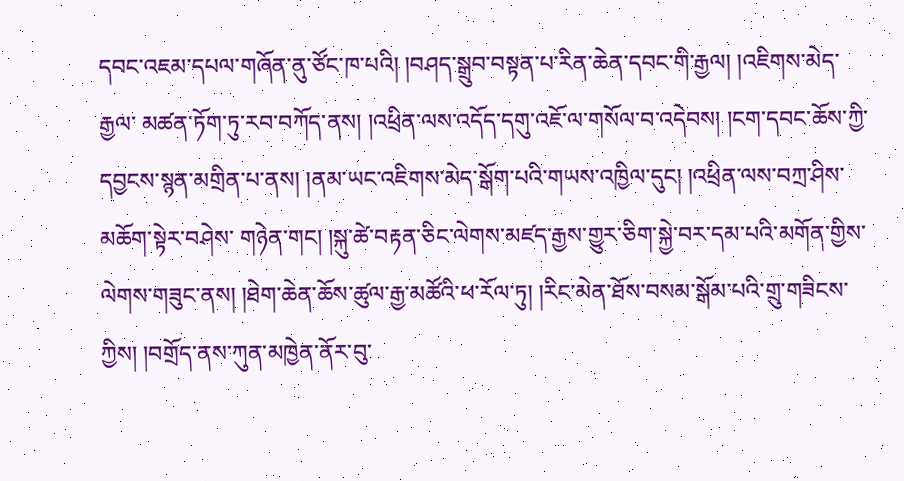དབང་འཇམ་དཔལ་གཞོན་ནུ་ཙོང་ཁ་པའི། །བཤད་སྒྲུབ་བསྟན་པ་རིན་ཆེན་དབང་གི་རྒྱལ། །འཇིགས་མེད་རྒྱལ་ མཚན་ཏོག་ཏུ་རབ་བཀོད་ནས། །འཕྲིན་ལས་འདོད་དགུ་འཇོ་ལ་གསོལ་བ་འདེབས། །ངག་དབང་ཆོས་ཀྱི་དབྱངས་སྙན་མགྲིན་པ་ནས། །ནམ་ཡང་འཇིགས་མེད་སྒོག་པའི་གཡས་འཁྱིལ་དུང། །འཕྲིན་ལས་བཀྲ་ཤིས་མཆོག་སྟེར་བཤེས་ གཉེན་གང། །སྐུ་ཚེ་བརྟན་ཅིང་ལེགས་མཛད་རྒྱས་གྱུར་ཅིག་སྐྱེ་བར་དམ་པའི་མགོན་གྱིས་ལེགས་གཟུང་ནས། །ཐེག་ཆེན་ཆོས་ཚུལ་རྒྱ་མཚོའི་ཕ་རོལ་ཏུ། །རིང་མེན་ཐོས་བསམ་སྒོམ་པའི་གྲུ་གཟིངས་ཀྱིས། །བགྲོད་ནས་ཀུན་མཁྱེན་ནོར་བུ་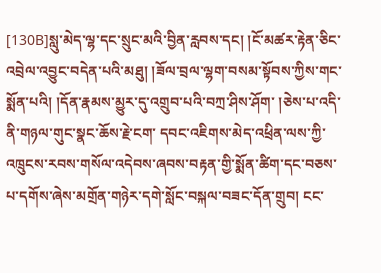[130B]སླུ་མེད་ལྷ་དང་སྲུང་མའི་བྱིན་རླབས་དང། །ངོ་མཚར་རྟེན་ཅིང་འབྲེལ་འབྱུང་བདེན་པའི་མཐུ། །ཟོལ་བྲལ་ལྷག་བསམ་སྟོབས་ཀྱིས་གང་སྨོན་པའི། །དོན་རྣམས་མྱུར་དུ་འགྲུབ་པའི་བཀྲ་ཤིས་ཤོག་ །ཅེས་པ་འདི་ནི་གཉལ་གུང་སྣང་ཆོས་རྗེ་ངག་ དབང་འཇིགས་མེད་འཕྲིན་ལས་ཀྱི་འཁྲུངས་རབས་གསོལ་འདེབས་ཞབས་བརྟན་གྱི་སྨོན་ཚིག་དང་བཅས་པ་དགོས་ཞེས་མགྲོན་གཉེར་དགེ་སློང་བསྐལ་བཟང་དོན་གྲུབ། ངང་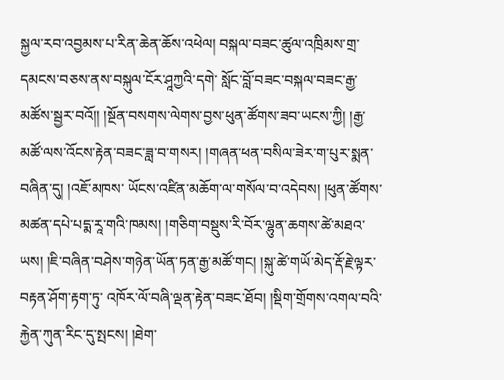སྐྱལ་རབ་འབྱམས་པ་རིན་ཆེན་ཆོས་འཕེལ། བསྐལ་བཟང་ཚུལ་འཁྲིམས་གྲ་དམངས་བཅས་ནས་བསྐུལ་ངོར་ཤཱཀྱའི་དགེ་ སློང་བློ་བཟང་བསྐལ་བཟང་རྒྱ་མཚོས་སྦྱར་བའོ།། །སྔོན་བསགས་ལེགས་བྱས་ཕུན་ཚོགས་ཟབ་ཡངས་ཀྱི། །རྒྱ་མཚོ་ལས་འོངས་རྟེན་བཟང་ཟླ་བ་གསར། །གཞན་ཕན་བསིལ་ཟེར་ག་པུར་སྨན་བཞིན་དུ། །འཇོ་མཁས་ ཡོངས་འཛིན་མཆོག་ལ་གསོལ་བ་འདེབས། །ཕུན་ཚོགས་མཚན་དཔེ་པདྨ་རཱ་གའི་ཁམས། །གཅིག་བསྡུས་རི་བོར་ལྷུན་ཆགས་ཚེ་མཐའ་ཡས། །ཇི་བཞིན་བཤེས་གཉེན་ཡོན་ཏན་རྒྱ་མཚོ་གང། །སྐུ་ཚེ་གཡོ་མེད་རྡོ་རྗེ་ལྟར་བརྟན་ཤོག་རྟག་ཏུ་ འཁོར་ལོ་བཞི་ལྡན་རྟེན་བཟང་ཐོབ། །སྡིག་གྲོགས་འགལ་བའི་རྐྱེན་ཀུན་རིང་དུ་སྤངས། །ཐེག་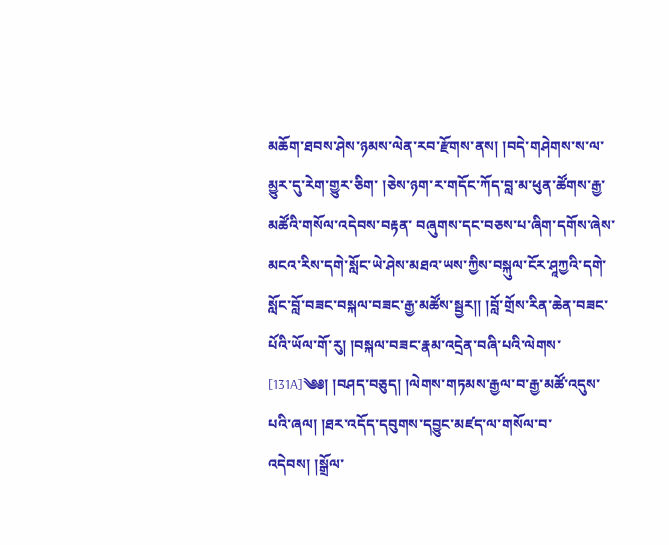མཆོག་ཐབས་ཤེས་ཉམས་ལེན་རབ་རྫོགས་ནས། །བདེ་གཤེགས་ས་ལ་མྱུར་དུ་རེག་གྱུར་ཅིག་ །ཅེས་ཉག་ར་གདོང་ཀོད་བླ་མ་ཕུན་ཚོགས་རྒྱ་མཚོའི་གསོལ་འདེབས་བརྟན་ བཞུགས་དང་བཅས་པ་ཞིག་དགོས་ཞེས་མངའ་རིས་དགེ་སློང་ཡེ་ཤེས་མཐའ་ཡས་ཀྱིས་བསྐུལ་ངོར་ཤཱཀྱའི་དགེ་སློང་བློ་བཟང་བསྐལ་བཟང་རྒྱ་མཚོས་སྦྱར།། །བློ་གྲོས་རིན་ཆེན་བཟང་པོའི་ཡོལ་གོ་རུ། །བསྐལ་བཟང་རྣམ་འདྲེན་བཞི་པའི་ལེགས་ [131A]༄༅། །བཤད་བཅུད། །ལེགས་གཏམས་རྒྱལ་བ་རྒྱ་མཚོ་འདུས་པའི་ཞལ། །ཐར་འདོད་དབུགས་དབྱུང་མཛད་ལ་གསོལ་བ་འདེབས། །སྒྲོལ་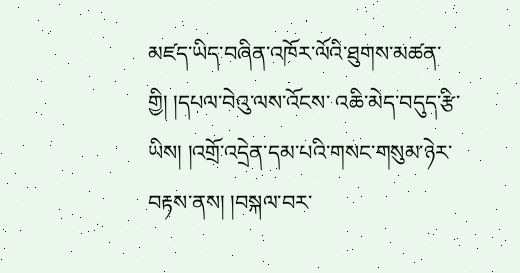མཛད་ཡིད་བཞིན་འཁོར་ལོའི་ཐུགས་མཚན་གྱི། །དཔལ་བེའུ་ལས་འོངས་ འཆི་མེད་བདུད་རྩི་ཡིས། །འགྲོ་འདྲེན་དམ་པའི་གསང་གསུམ་ཉེར་བརྟས་ནས། །བསྐལ་བར་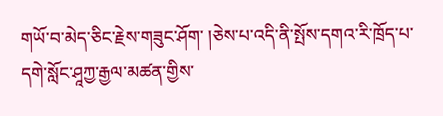གཡོ་བ་མེད་ཅིང་རྗེས་གཟུང་ཤོག་ །ཅེས་པ་འདི་ནི་སྤོས་དགའ་རི་ཁྲོད་པ་དགེ་སློང་ཤཱཀྱ་རྒྱལ་མཚན་གྱིས་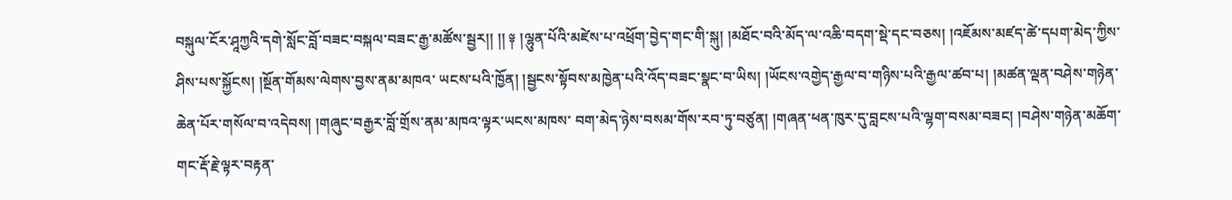བསྐུལ་ངོར་ཤཱཀྱའི་དགེ་སློང་བློ་བཟང་བསྐལ་བཟང་རྒྱ་མཚོས་སྦྱར།། །། ༈ །ལྷུན་པོའི་མཛེས་པ་འཕྲོག་བྱེད་གང་གི་སྐུ། །མཐོང་བའི་མོད་ལ་འཆི་བདག་སྡེ་དང་བཅས། །འཇོམས་མཛད་ཚེ་དཔག་མེད་ཀྱིས་ཤིས་པས་སྐྱོངས། །སྔོན་གོམས་ལེགས་བྱས་ནམ་མཁའ་ ཡངས་པའི་ཁྱོན། །སྦྱངས་སྟོབས་མཁྱེན་པའི་འོད་བཟང་སྣང་བ་ཡིས། །ཡོངས་འགྱེད་རྒྱལ་བ་གཉིས་པའི་རྒྱལ་ཚབ་པ། །མཚན་ལྡན་བཤེས་གཉེན་ཆེན་པོར་གསོལ་བ་འདེབས། །གཞུང་བརྒྱར་བློ་གྲོས་ནམ་མཁའ་ལྟར་ཡངས་མཁས་ བག་མེད་ཉེས་བསམ་གོས་རབ་ཏུ་བཙུན། །གཞན་ཕན་ཁུར་དུ་བླངས་པའི་ལྷག་བསམ་བཟང། །བཤེས་གཉེན་མཆོག་གང་རྡོ་རྗེ་ལྟར་བརྟན་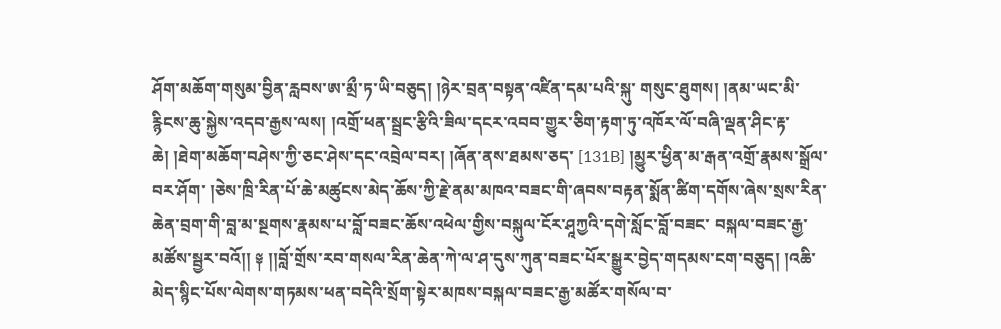ཤོག་མཆོག་གསུམ་བྱིན་རླབས་ཨ་མྲྀ་ཏ་ཡི་བཅུད། །ཉེར་བྲན་བསྟན་འཛིན་དམ་པའི་སྐུ་ གསུང་ཐུགས། །ནམ་ཡང་མི་རྙིངས་ཆུ་སྐྱེས་འདབ་རྒྱས་ལས། །འགྲོ་ཕན་སྦྲང་རྩིའི་ཟིལ་དངར་འབབ་གྱུར་ཅིག་རྟག་ཏུ་འཁོར་ལོ་བཞི་ལྡན་ཤིང་རྟ་ཆེ། །ཐེག་མཆོག་བཤེས་ཀྱི་ཅང་ཤེས་དང་འབྲེལ་བར། །ཞོན་ནས་ཐམས་ཅད་ [131B] །མྱུར་ཕྱིན་མ་རྒན་འགྲོ་རྣམས་སྒྲོལ་བར་ཤོག་ །ཅེས་ཁྲི་རིན་པོ་ཆེ་མཚུངས་མེད་ཆོས་ཀྱི་རྗེ་ནམ་མཁའ་བཟང་གི་ཞབས་བརྟན་སྨོན་ཚིག་དགོས་ཞེས་སྲས་རིན་ཆེན་བྲག་གི་བླ་མ་སྔགས་རྣམས་པ་བློ་བཟང་ཆོས་འཕེལ་གྱིས་བསྐུལ་ངོར་ཤཱཀྱའི་དགེ་སློང་བློ་བཟང་ བསྐལ་བཟང་རྒྱ་མཚོས་སྦྱར་བའོ།། ༈ །།བློ་གྲོས་རབ་གསལ་རིན་ཆེན་ཀེ་ལ་ཤ་དུས་ཀུན་བཟང་པོར་སྒྱུར་བྱེད་གདམས་ངག་བཅུད། །འཆི་མེད་སྙིང་པོས་ལེགས་གཏམས་ཕན་བདེའི་སྲོག་སྟེར་མཁས་བསྐལ་བཟང་རྒྱ་མཚོར་གསོལ་བ་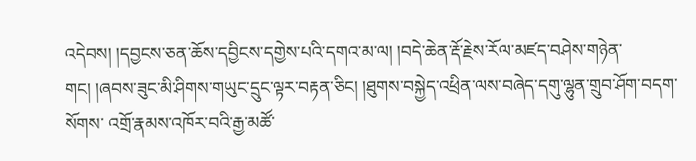འདེབས། །དབྱངས་ཅན་ཆོས་དབྱིངས་དགྱེས་པའི་དགའ་མ་ལ། །བདེ་ཆེན་རྡོ་རྗེས་རོལ་མཛད་བཤེས་གཉེན་གང། །ཞབས་ཟུང་མི་ཤིགས་གཡུང་དྲུང་ལྟར་བརྟན་ཅིང། །ཐུགས་བསྐྱེད་འཕྲིན་ལས་བཞེད་དགུ་ལྷུན་གྲུབ་ཤོག་བདག་སོགས་ འགྲོ་རྣམས་འཁོར་བའི་རྒྱ་མཚོ་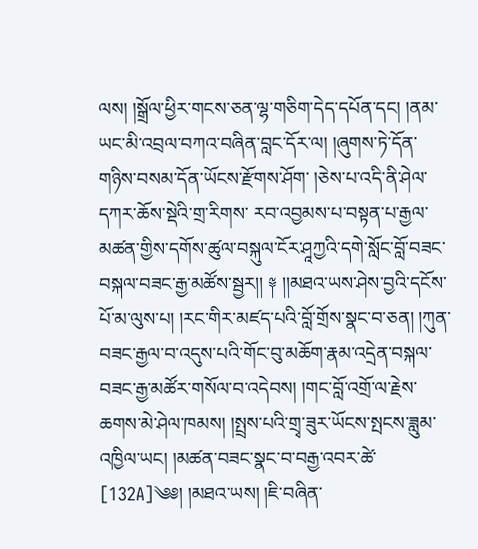ལས། །སྒྲོལ་ཕྱིར་གངས་ཅན་ལྷ་གཅིག་དེད་དཔོན་དང། །ནམ་ཡང་མི་འབྲལ་བཀའ་བཞིན་བླང་དོར་ལ། །ཞུགས་ཏེ་དོན་གཉིས་བསམ་དོན་ཡོངས་རྫོགས་ཤོག་ །ཅེས་པ་འདི་ནི་ཤེལ་དཀར་ཆོས་སྡེའི་གྲ་རིགས་ རབ་འབྱམས་པ་བསྟན་པ་རྒྱལ་མཚན་གྱིས་དགོས་ཚུལ་བསྐུལ་ངོར་ཤཱཀྱའི་དགེ་སློང་བློ་བཟང་བསྐལ་བཟང་རྒྱ་མཚོས་སྦྱར།། ༈ །།མཐའ་ཡས་ཤེས་བྱའི་དངོས་པོ་མ་ལུས་པ། །རང་གིར་མཛད་པའི་བློ་གྲོས་སྣང་བ་ཅན། །ཀུན་ བཟང་རྒྱལ་བ་འདུས་པའི་གོང་བུ་མཆོག་རྣམ་འདྲེན་བསྐལ་བཟང་རྒྱ་མཚོར་གསོལ་བ་འདེབས། །གང་བློ་འགྲོ་ལ་རྗེས་ཆགས་མེ་ཤེལ་ཁམས། །སྤྲས་པའི་གྲྭ་ཟུར་ཡོངས་སྤངས་ཟླུམ་འཁྱིལ་ཡང། །མཚན་བཟང་སྣང་བ་བརྒྱ་འབར་ཚེ་ [132A]༄༅། །མཐའ་ཡས། །ཇི་བཞིན་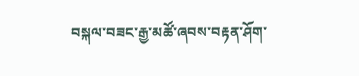བསྐལ་བཟང་རྒྱ་མཚོ་ཞབས་བརྟན་ཤོག་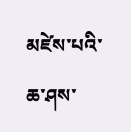མཛེས་པའི་ཆ་ཤས་